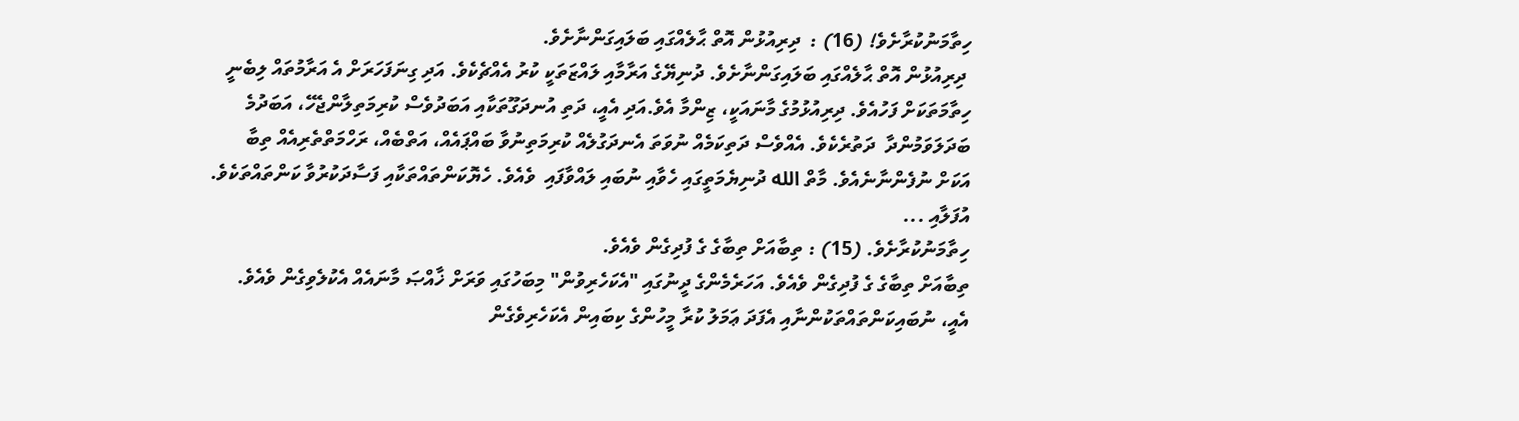ހިތާމަނުކުރާށެވެ! (16) :  ދިރިއުޅުން އޮތް ޙާލެއްގައި ބަލައިގަންނާށެވެ.
 ދިރިއުޅުން އޮތް ޙާލެއްގައި ބަލައިގަންނާށެވެ. ދުނިޔޭގެ އަރާމާއި ލައްޒަތަކީ ކުރު އެއްޗެކެވެ. އަދި ގިނަފަހަރަށް އެ އަރާމުތައް ލިބެނީ ހިތާމަތަކަށް ފަހުއެވެ. ދިރިއުޅުމުގެ މާނައަކީ، ޒިންމާ އެވެ.އަދި އެއީ، ދަތި އުނދަގޫތަކާއި އަބަދުވެސް ކުރިމަތިލާންޖެހޭ، އަބަދުމެ  ބަދަލަވަމުންދާ  ދަތުރެކެވެ. އެއްވެސް ދަތިކަމެއް ނުވަތަ އެނދަގުލެއް ކުރިމަތިނުވާ ބައްޕައެއް، އަތްބެއް، ރަހްމަތްތެރިއެއް ތިބާ  އަކަށް ނުފެންނާނެއެވެ. މާތް الله ދުނިޔެމަތީގައި ހެވާއި ނުބައި ލައްވާފައި  ވެއެވެ. ހެޔޮކަންތައްތަކާއި ފަސާދަކުރުވާ ކަންތައްތަކެވެ. އުފަލާއި ...
ހިތާމަނުކުރާށެވެ. (15) : ތިބާއަށް ތިބާގެ ގެ ފުދިގެން ވެއެވެ.
ތިބާއަށް ތިބާގެ ގެ ފުދިގެން ވެއެވެ. އަހަރެމެންގެ ދީނުގައި "އެކަހެރިވުން" މިބަހުގައި ވަރަށް ޚާއްޞަ މާނައެއް އެކުލެވިގެން ވެއެވެ. އެއީ، ނުބައިކަންތައްތަކުންނާއި އެފަދަ ޢަމަލު ކުރާ މީހުންގެ ކިބައިން އެކަހެރިވެގެން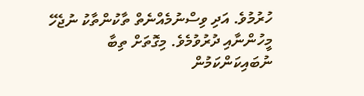ހުރުމުވެ. އަދި ވިސްނުމެއްނެތް ތާކުންތާކު ނުޖެހޭ މީހުންނާއި ދުރުވުމެވެ. މިގޮތަށް ތިބާ ނުބައިކަންކަމުން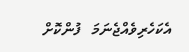އެކަހެރިވެއްޖެނަމަ   ފުންކޮށް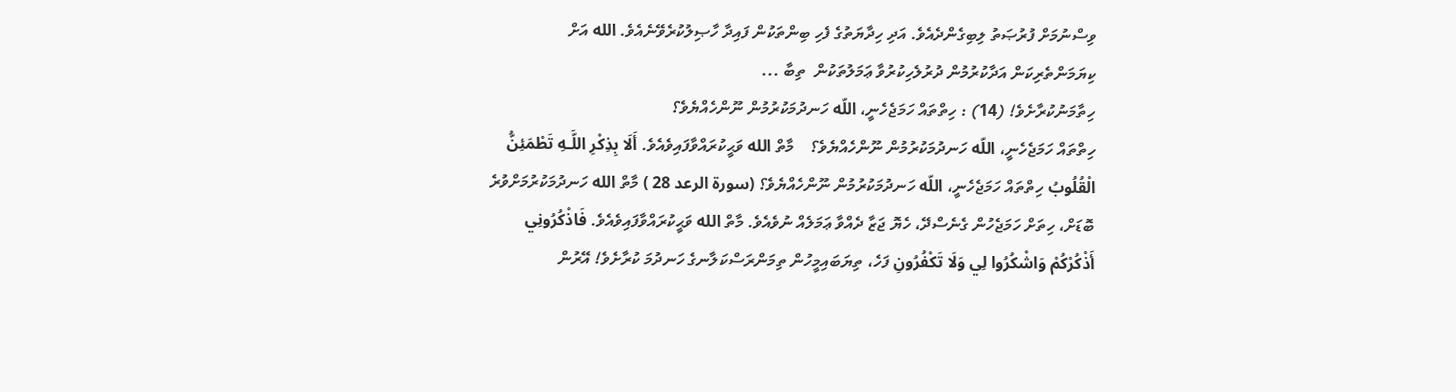ވިސްނުމަށް ފުރުޞަތު ލިބިގެންދެއެވެ. އަދި ހިދާޔަތުގެ ފެހި ބިންތަކުން ފައިދާ ހާޞިލުކުރެވޭނެއެވެ. الله އަށް ކިޔަމަންތެރިކަން އަދާކުރުމުން ދުރުލެހިކުރުވާ ޢަމަލުތަކުން  ތިބާ ...
ހިތާމަނުކުރާށެވެ! (14) : ހިތްތައް ހަމަޖެހެނީ، اللّه ހަނދުމަކުރުމުން ނޫންހެއްޔެވެ؟
ހިތްތައް ހަމަޖެހެނީ، اللّه ހަނދުމަކުރުމުން ނޫންހެއްޔެވެ؟    މާތް الله ވަޙީކުރައްވާފައިވެއެވެ. أَلَا بِذِكْرِ اللَّـهِ تَطْمَئِنُّ الْقُلُوبُ ހިތްތައް ހަމަޖެހެނީ، اللّه ހަނދުމަކުރުމުން ނޫންހެއްޔެވެ؟ (سورة الرعد 28 ) މާތް الله ހަނދުމަކުރުމަށްވުރެ ބޮޑަށް، ހިތަށް ހަމަޖެހުން ގެނެސްދޭ، ހެޔޮ ޖަޒާ ދެއްވާ ޢަމަލެއް ނުވެއެވެ. މާތް الله ވަޙީކުރައްވާފައިވެއެވެ. فَاذْكُرُونِي أَذْكُرْكُمْ وَاشْكُرُوا لِي وَلَا تَكْفُرُونِ ފަހެ، ތިޔަބައިމީހުން ތިމަންރަސްކަލާނގެ ހަނދުމަ ކުރާށެވެ! އޭރުން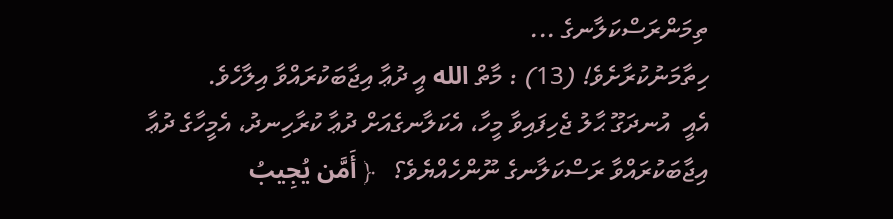ތިމަންރަސްކަލާނގެ ...
ހިތާމަނުކުރާށެވެ! (13) : މާތް الله އީ ދުޢާ އިޖާބަކުރައްވާ އިލާހެވެ.
އެއީ  އުނދަގޫ ޙާލު ޖެހިފައިވާ މީހާ، އެކަލާނގެއަށް ދުޢާ ކުރާހިނދު، އެމީހާގެ ދުޢާ  އިޖާބަކުރައްވާ ރަސްކަލާނގެ ނޫންހެއްޔެވެ؟   ﴿ أَمَّن يُجِيبُ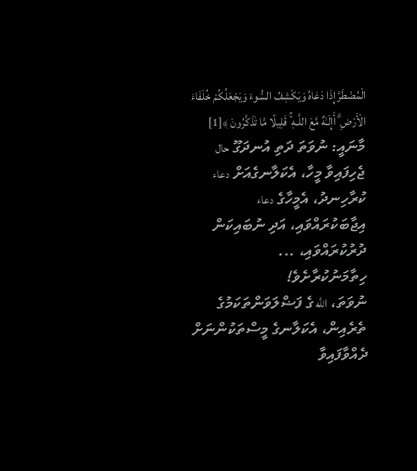الْمُضْطَرَّ إِذَا دَعَاهُ وَيَكْشِفُ السُّوءَ وَيَجْعَلُكُمْ خُلَفَاءَ الْأَرْضِ ۗ أَإِلَـٰهٌ مَّعَ اللَّـهِ ۚ قَلِيلًا مَّا تَذَكَّرُونَ ﴾[1] މާނައީ: ނުވަތަ ދަތި އުނދަގޫ حال ޖެހިފައިވާ މީހާ، އެކަލާނގެއަށް دعاء ކުރާހިނދު، އެމީހާގެ دعاء އިޖާބަކުރައްވައި، އަދި ނުބައިކަން ދުރުކުރައްވައި، ...
ހިތާމަނުކުރާށެވެ!
ނުވަތަ، اللَّه ގެ ފަޟްލަވަންތަކަމުގެ ތެރެއިން، އެކަލާނގެ މީސްތަކުންނަށް ދެއްވާފައިވާ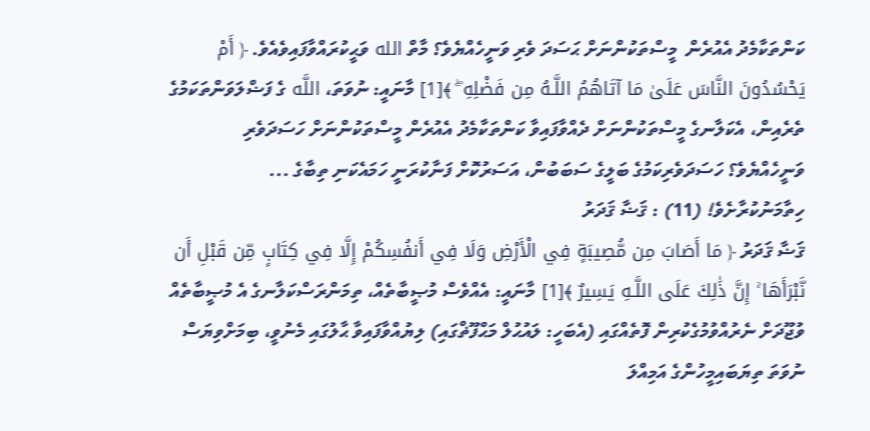ކަންތަކާމެދު އެއުރެން  މީސްތަކުންނަށް ޙަސަދަ ވެރި ވަނީހެއްޔެވެ؟ މާތް الله ވަޙީކުރައްވާފައިވެއެވެ. ﴿ أَمْ يَحْسُدُونَ النَّاسَ عَلَىٰ مَا آتَاهُمُ اللَّـهُ مِن فَضْلِهِ ۖ ﴾[1] މާނައީ: ނުވަތަ، اللَّه ގެ ފަޟްލަވަންތަކަމުގެ ތެރެއިން، އެކަލާނގެ މީސްތަކުންނަށް ދެއްވާފައިވާ ކަންތަކާމެދު އެއުރެން މީސްތަކުންނަށް ހަސަދަވެރި ވަނީހެއްޔެވެ؟ ހަސަދަވެރިކަމުގެ ބަލީގެ ސަބަބުން، އަސަރުކޮށް ފަނާކުރަނީ ހަމައެކަނި ތިބާގެ ...
ހިތާމަނުކުރާށެވެ! (11) : ޤަޟާ ޤަދަރު
ޤަޟާ ޤަދަރު ﴿ مَا أَصَابَ مِن مُّصِيبَةٍ فِي الْأَرْضِ وَلَا فِي أَنفُسِكُمْ إِلَّا فِي كِتَابٍ مِّن قَبْلِ أَن نَّبْرَأَهَا ۚ إِنَّ ذَٰلِكَ عَلَى اللَّـهِ يَسِيرٌ ﴾[1] މާނައީ: އެއްވެސް މުޞީބާތެއް، ތިމަންރަސްކަލާނގެ އެ މުޞީބާތެއް  ވުޖޫދަށް ނެރުއްވުމުގެކުރިން ފޮތެއްގައި (އެބަހީ: ލައުޙުލް މަޙްފޫޡްގައި) ލިޔުއްވާފައިވާ ޙާލުގައި މެނުވީ، ބިމަށްވިޔަސް ނުވަތަ ތިޔަބައިމީހުންގެ އަމިއްލަ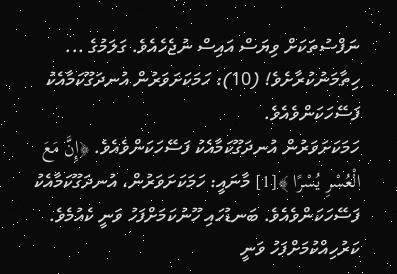ނަފްސުތަކަށް ވިޔަސް އައިސް ނުޖެހެއެވެ. ގަލަމުގެ ...
ހިތާމަނުކުރާށެވެ! (10): ހަމަކަށަވަރުން އުނދަގޫކަމާއެކު ފަސޭހަކަންވެއެވެ.
ހަމަކަށަވަރުން އުނދަގޫކަމާއެކު ފަސޭހަކަންވެއެވެ. ﴿إِنَّ مَعَ الْعُسْرِ يُسْرًا ﴾[1] މާނައީ: ހަމަކަށަވަރުން، އުނދަގޫކަމާއެކު ފަސޭހަކަންވެއެވެ. ބަނޑުހައި ހޫނުކަމަށްފަހު ވަނީ ކެއުމެވެ. ކަރުހިއްކުމަށްފަހު ވަނީ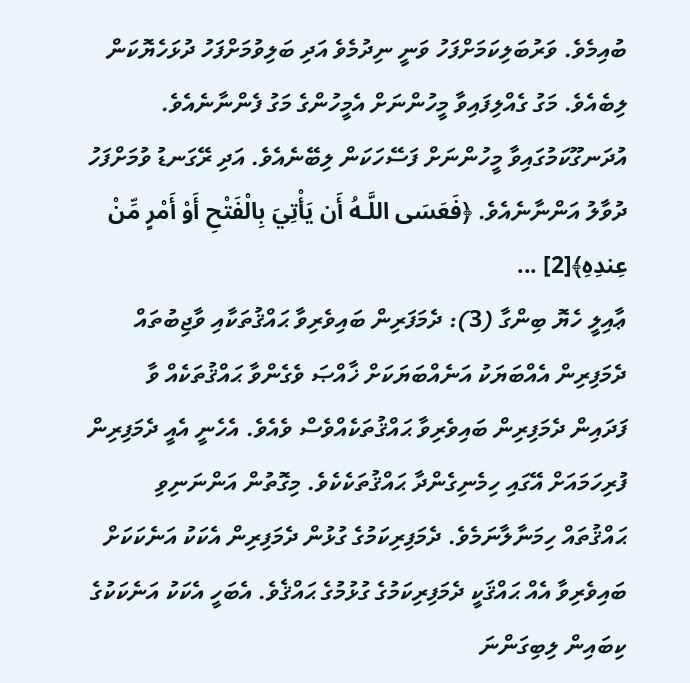ބުއިމެވެ. ވަރުބަލިކަމަށްފަހު ވަނީ ނިދުމެވެ އަދި ބަލިވުމަށްފަހު ދުޅަހެޔޮކަން ލިބެއެވެ. މަގު ގެއްލިފައިވާ މީހުންނަށް އެމީހުންގެ މަގު ފެންނާނެއެވެ. އުދަނގޫކަމުގައިވާ މީހުންނަށް ފަސޭހަކަން ލިބޭނެއެވެ. އަދި ރޭގަނޑު ވުމަށްފަހު ދުވާލު އަންނާނެއެވެ. ﴿فَعَسَى اللَّـهُ أَن يَأْتِيَ بِالْفَتْحِ أَوْ أَمْرٍ مِّنْ عِندِهِ﴾[2] ...
ޢާއިލީ ހެޔޮ ބިންގާ (3): ދެމަފަރިން ބައިވެރިވާ ޙައްޤުތަކާއި ވާޖިބުތައް
ދެމަފިރިން އެއްބަޔަކު އަނެއްބަޔަކަށް ޚާއްޞަ ވެގެންވާ ޙައްޤުތަކެއް ވާ ފަދައިން ދެމަފިރިން ބައިވެރިވާ ޙައްޤުތަކެއްވެސް ވެއެވެ. އެހެނީ އެއީ ދެމަފިރިން ފުރިހަމައަށް އޭގައި ހިމެނިގެންދާ ޙައްޤުތަކެކެވެ. މިގޮތުން އަންނަނިވި ޙައްޤުތައް ހިމަނާލާނަމެވެ. ދެމަފިރިކަމުގެ ގުޅުން ދެމަފިރިން އެކަކު އަނެކަކަށް ބައިވެރިވާ އެއް ޙައްޤަކީ ދެމަފިރިކަމުގެ ގުޅުމުގެ ޙައްޤެވެ. އެބަހީ އެކަކު އަނެކަކުގެ ކިބައިން ލިބިގަންނަ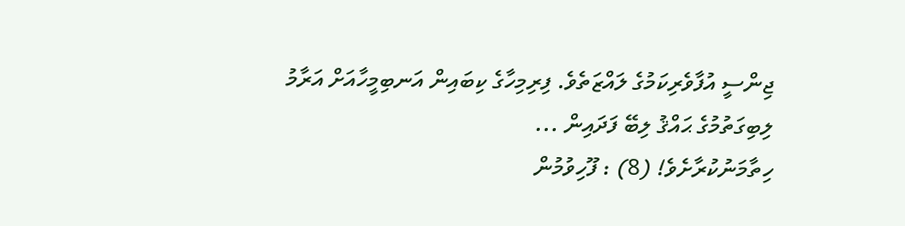ޖިންސީ އުފާވެރިކަމުގެ ލައްޒަތެވެ. ފިރިމިހާގެ ކިބައިން އަނބިމީހާއަށް އަރާމު ލިބިގަތުމުގެ ޙައްޤު ލިބޭ ފަދައިން ...
ހިތާމަނުކުރާށެވެ! (8) : ފޫހިވުމުން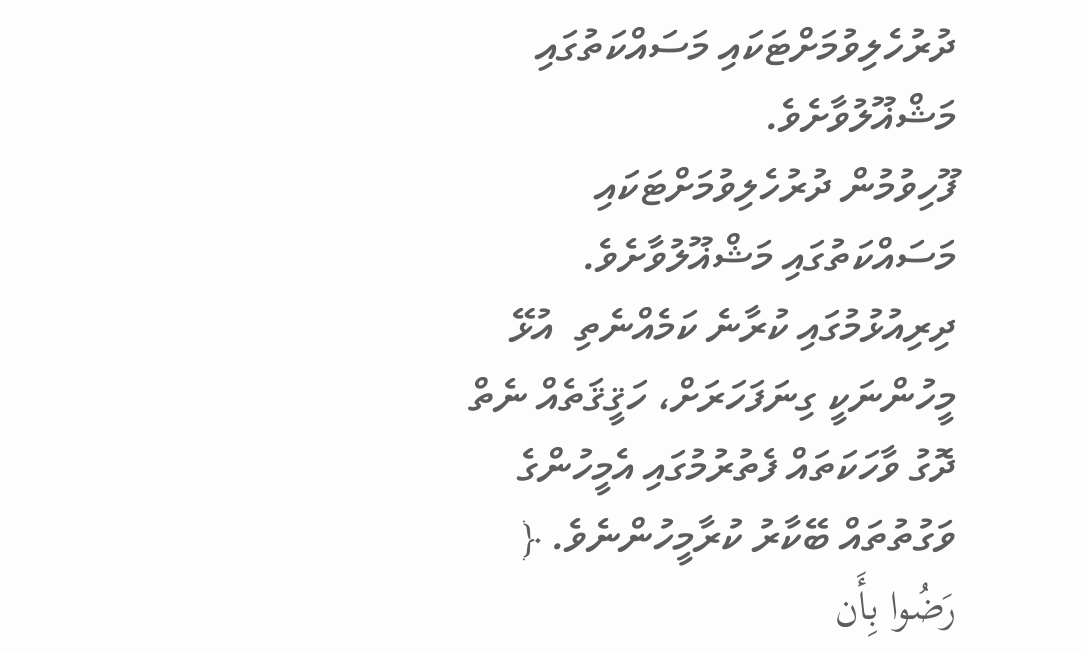ދުރުހެލިވުމަށްޓަކައި މަސައްކަތުގައި މަޝްޣޫލުވާށެވެ.
ފޫހިވުމުން ދުރުހެލިވުމަށްޓަކައި މަސައްކަތުގައި މަޝްޣޫލުވާށެވެ. ދިރިއުޅުމުގައި ކުރާނެ ކަމެއްނެތި  އުޅޭ މީހުންނަކީ ގިނަފަހަރަށް، ހަޤީޤަތެއް ނެތް ދޮގު ވާހަކަތައް ފެތުރުމުގައި އެމީހުންގެ ވަގުތުތައް ބޭކާރު ކުރާމީހުންނެވެ. ﴿ رَضُوا بِأَن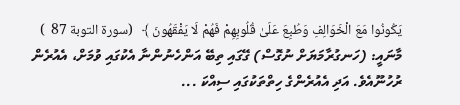يَكُونُوا مَعَ الْخَوَالِفِ وَطُبِعَ عَلَىٰ قُلُوبِهِمْ فَهُمْ لَا يَفْقَهُونَ ﴾   (سورة التوبة 87  ) މާނައީ: (ހަނގުރާމަޔަށް ނުގޮސް) ގޭގައި ތިބޭ އަންހެނުންނާ އެކުގައި ވުމަށް، އެއުރެން ރުހުނޫއެވެ. އަދި އެއުރެންގެ ހިތްތަކުގައި ސިއްކަ ...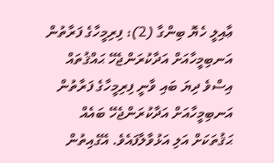ޢާއިލީ ހެޔޮ ބިންގާ (2): ފިރިމީހާގެ ފަރާތުން އަނބިމީހާއަށް އަދާކުރަންޖެހޭ ޙައްޤުތައް
އިސްވެ ދިޔަ ބައި ވާނީ ފިރިމީހާގެ ފަރާތުން އަނބިމީހާއަށް އަދާކުރަންޖެހޭ ބައެއް ޙަޤުތަކަށް އަލި އަޅުވާލާފައެވެ. އޭގެއިތުން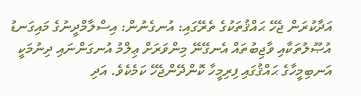އަދާކުރަން ޖެހޭ ޙައްޤުތަކުގެ ތެރޭގައި: އުނގެނުން: އިސްލާމްދީނުގެ މައިގަނޑު އުޞޫލުތަކާއި ވާޖިބުތައް އެނގޭނޭ މިންވަރަށް ޢިލްމު އުނގަންނައި ދިނުމަކީ އަނބިމީހާގެ ޙައްޤުގައި ފިރިމީހާ ކޮންދޭންޖެހޭ ކަމެކެވެ. އަދި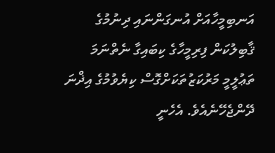އަނބިމީހާއަށް އުނގަންނައި ދިނުމުގެ ޤާބިލުކަން ފިރިމީހާގެ ކިބައިގާ ނެތްނަމަ ތަޢުލީމީ މަރުކަޒުތަކަށްގޮސް ކިޔެވުމުގެ އިޛްނަ ދޭންޖެހޭނެއެވެ. އެހެނީ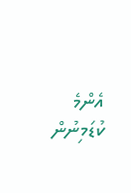އެންމެ ކުޑަމިނުން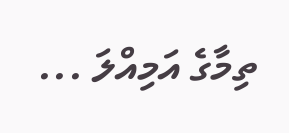ތިމާގެ އަމިއްލަ ...